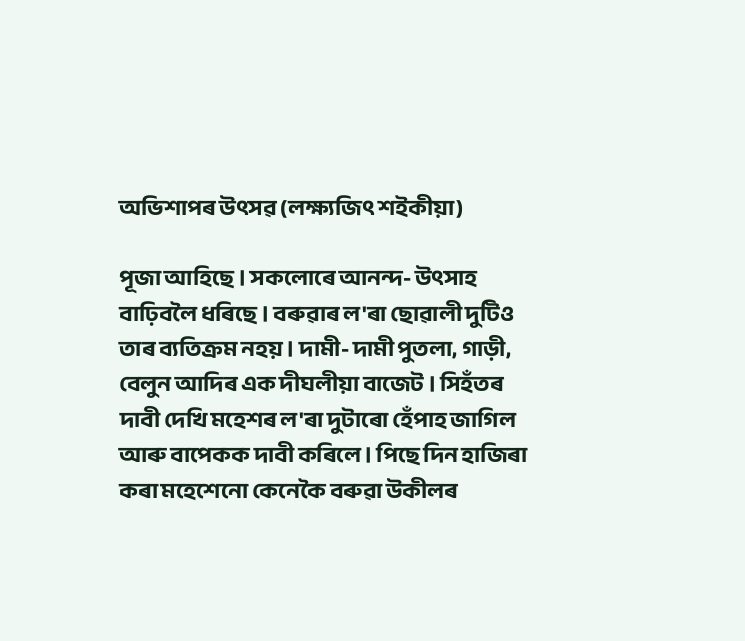অভিশাপৰ উৎসৱ (লক্ষ্যজিৎ শইকীয়া)

পূজা আহিছে । সকলোৰে আনন্দ- উৎসাহ বাঢ়িবলৈ ধৰিছে । বৰুৱাৰ ল'ৰা ছোৱালী দুটিও তাৰ ব্যতিক্রম নহয় । দামী- দামী পুতলা, গাড়ী, বেলুন আদিৰ এক দীঘলীয়া বাজেট । সিহঁতৰ দাবী দেখি মহেশৰ ল'ৰা দুটাৰো হেঁপাহ জাগিল আৰু বাপেকক দাবী কৰিলে । পিছে দিন হাজিৰা কৰা মহেশেনো কেনেকৈ বৰুৱা উকীলৰ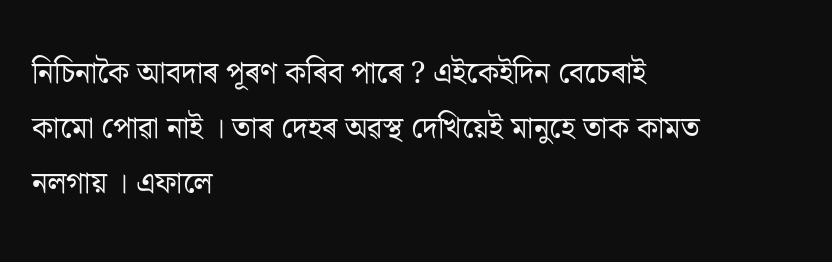নিচিনাকৈ আবদাৰ পূৰণ কৰিব পাৰে ? এইকেইদিন বেচেৰাই কামো পোৱা নাই । তাৰ দেহৰ অৱস্থ দেখিয়েই মানুহে তাক কামত নলগায় । এফালে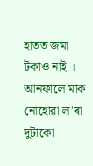হাতত জমা টকাও নাই । আনফালে মাক নোহোৱা ল'ৰা দুটাকো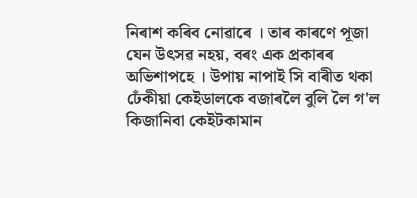নিৰাশ কৰিব নোৱাৰে । তাৰ কাৰণে পূজা যেন উৎসৱ নহয়, বৰং এক প্রকাৰৰ অভিশাপহে । উপায় নাপাই সি বাৰীত থকা ঢেঁকীয়া কেইডালকে বজাৰলৈ বুলি লৈ গ'ল কিজানিবা কেইটকামান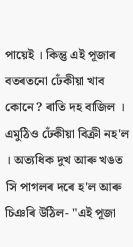পায়েই । কিন্তু এই পূজাৰ বতৰতনো ঢেঁকীয়া খাব কোনে ? ৰাতি দহ বাজিল । এমুঠিও ঢেঁকীয়া বিক্রী নহ'ল । অত্যধিক দুখ আৰু খঙত সি পাগলৰ দৰে হ'ল আৰু চিঞৰি উঠিল- "এই পূজা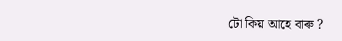টো কিয় আহে বাৰু ?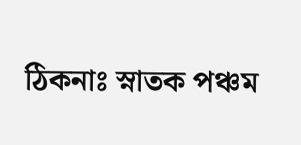ঠিকনাঃ স্নাতক পঞ্চম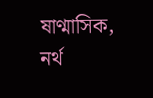ষাণ্মাসিক, নর্থ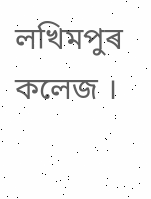লখিমপুৰ কলেজ ।